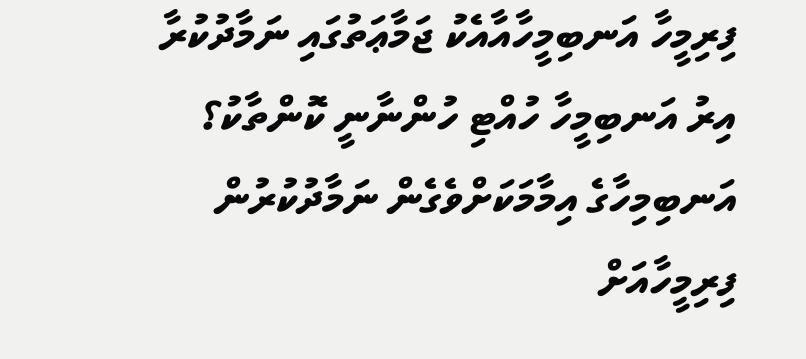ފިރިމީހާ އަނބިމީހާއާއެކު ޖަމާޢަތުގައި ނަމާދުކުރާ އިރު އަނބިމީހާ ހުއްޓި ހުންނާނީ ކޮންތާކު؟
އަނބިމިހާގެ އިމާމަކަށްވެގެން ނަމާދުކުރުން ފިރިމީހާއަށް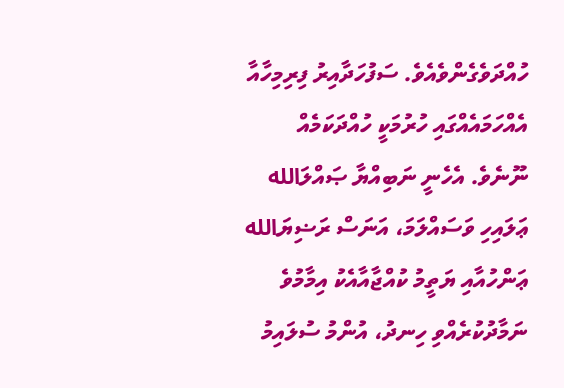ހުއްދަވެގެންވެއެވެ. ސަފުހަދާއިރު ފިރިމިހާއާ އެއްހަމައެއްގައި ހުރުމަކީ ހުއްދަކަމެއް ނޫނެވެ. އެހެނީ ނަބިއްޔާ ޞައްލަالله ޢަލައިހި ވަސައްލަމަ، އަނަސް ރަޟިޔަالله ޢަންހުއާއި ޔަތީމު ކުއްޖާއާއެކު އިމާމުވެ ނަމާދުކުރެއްވި ހިނދު، އުންމު ސުލައިމު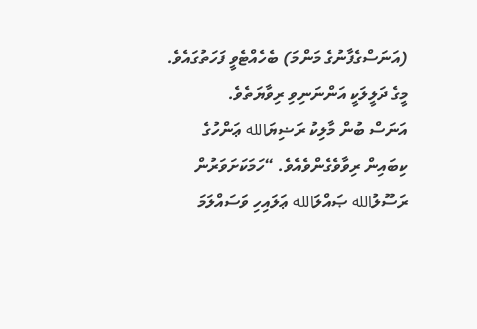(އަނަސްގެފާނުގެ މަންމަ) ބެހެއްޓެވީ ފަހަތުގައެވެ. މީގެ ދަލީލަކީ އަންނަނިވި ރިވާޔަތެވެ.
އަނަސް ބުން މާލިކު ރަޟިޔަالله ޢަންހުގެ ކިބައިން ރިވާވެގެންވެއެވެ. “ހަމަކަށަވަރުން ރަސޫލުالله ޞައްލަالله ޢަލައިހި ވަސައްލަމަ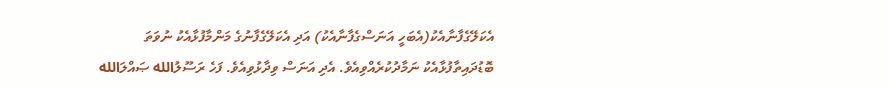އެކަލޭގެފާނާއެކު(އެބަހީ އަނަސްގެފާނާއެކު) އަދި އެކަލޭގެފާނުގެ މަންމާފުޅާއެކު ނުވަތަ ބޮޑުދައިތާފުޅާއެކު ނަމާދުކުރެއްވިއެވެ. އެދި އަނަސް ވިދާޅުވިއެވެ. ފަހެ ރަސޫލުالله ޞައްލަالله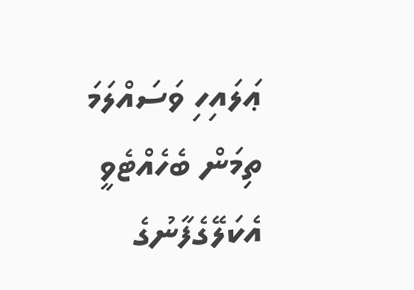ޢަލައިހި ވަސައްލަމަ ތިމަން ބެހެއްޓެވީ އެކަލޭގެފާނުގެ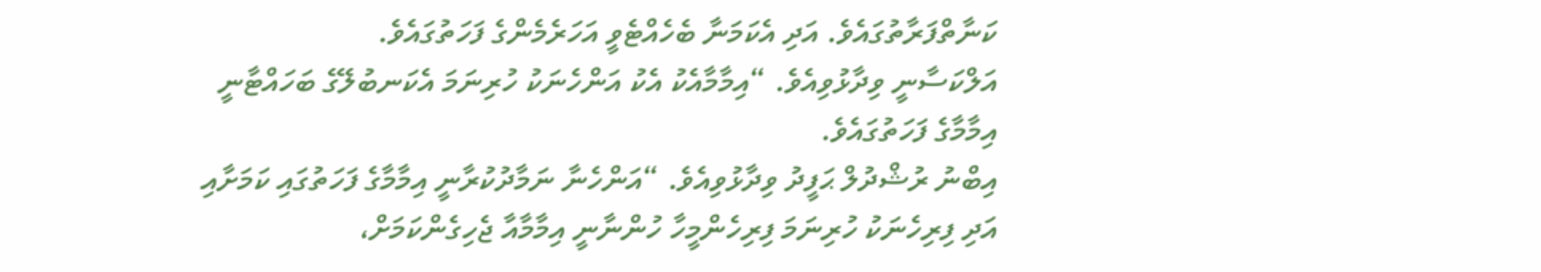ކަނާތްފަރާތުގައެވެ. އަދި އެކަމަނާ ބެހެއްޓެވީ އަހަރެމެންގެ ފަހަތުގައެވެ.
އަލްކަސާނީ ވިދާޅުވިއެވެ. “އިމާމާއެކު އެކު އަންހެނަކު ހުރިނަމަ އެކަނބުލޭގެ ބަހައްޓާނީ އިމާމާގެ ފަހަތުގައެވެ.
އިބްނު ރުޝްދުލް ޙަފީދު ވިދާޅުވިއެވެ. “އަންހެނާ ނަމާދުކުރާނީ އިމާމާގެ ފަހަތުގައި ކަމަށާއި އަދި ފިރިހެނަކު ހުރިނަމަ ފިރިހެންމީހާ ހުންނާނީ އިމާމާއާ ޖެހިގެންކަމަށް،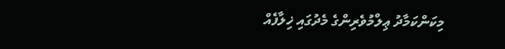މިކަންކަމާދު ޢިލްމުވެރިންގެ މެދުގައި ޚިލާފެއް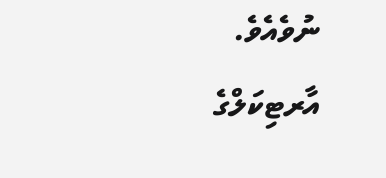ނުވެއެވެ.
އާރޓިކަލްގެ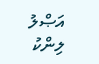އަޞްލު ލިންކު